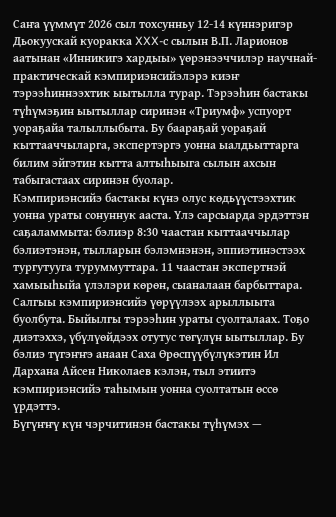Саҥа үүммүт 2026 сыл тохсунньу 12-14 күннэригэр Дьокуускай куоракка XXX-с сылын В.П. Ларионов аатынан «Инникигэ хардыы» үөрэнээччилэр научнай-практическай кэмпириэнсийэлэрэ киэҥ тэрээһиннээхтик ыытылла турар. Тэрээһин бастакы түһүмэҕин ыытыллар сиринэн «Триумф» успуорт уораҕайа талыллыбыта. Бу баараҕай уораҕай кыттааччыларга, экспертэргэ уонна ыалдьыттарга билим эйгэтин кытта алтыһыыга сылын ахсын табыгастаах сиринэн буолар.
Кэмпириэнсийэ бастакы күнэ олус көдьүүстээхтик уонна ураты сонуннук ааста. Үлэ сарсыарда эрдэттэн саҕаламмыта: бэлиэр 8:30 чаастан кыттааччылар бэлиэтэнэн, тылларын бэлэмнэнэн, эппиэтинэстээх тургутууга туруммуттара. 11 чаастан экспертнэй хамыыһыйа үлэлэри көрөн, сыаналаан барбыттара. Салгыы кэмпириэнсийэ үөрүүлээх арыллыыта буолбута. Быйылгы тэрээһин ураты суолталаах. Тоҕо диэтэххэ, үбүлүөйдээх отутус төгүлүн ыытыллар. Бу бэлиэ түгэҥҥэ анаан Саха Өрөспүүбүлүкэтин Ил Дархана Айсен Николаев кэлэн, тыл этиитэ кэмпириэнсийэ таһымын уонна суолтатын өссө үрдэттэ.
Бүгүҥҥү күн чэрчитинэн бастакы түһүмэх —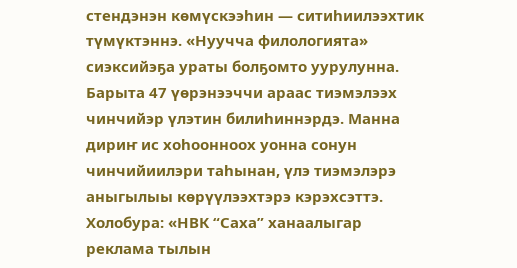стендэнэн көмүскээһин — ситиһиилээхтик түмүктэннэ. «Нуучча филологията» сиэксийэҕа ураты болҕомто уурулунна. Барыта 47 үөрэнээччи араас тиэмэлээх чинчийэр үлэтин билиһиннэрдэ. Манна дириҥ ис хоһоонноох уонна сонун чинчийиилэри таһынан, үлэ тиэмэлэрэ аныгылыы көрүүлээхтэрэ кэрэхсэттэ. Холобура: «НВК “Саха” ханаалыгар реклама тылын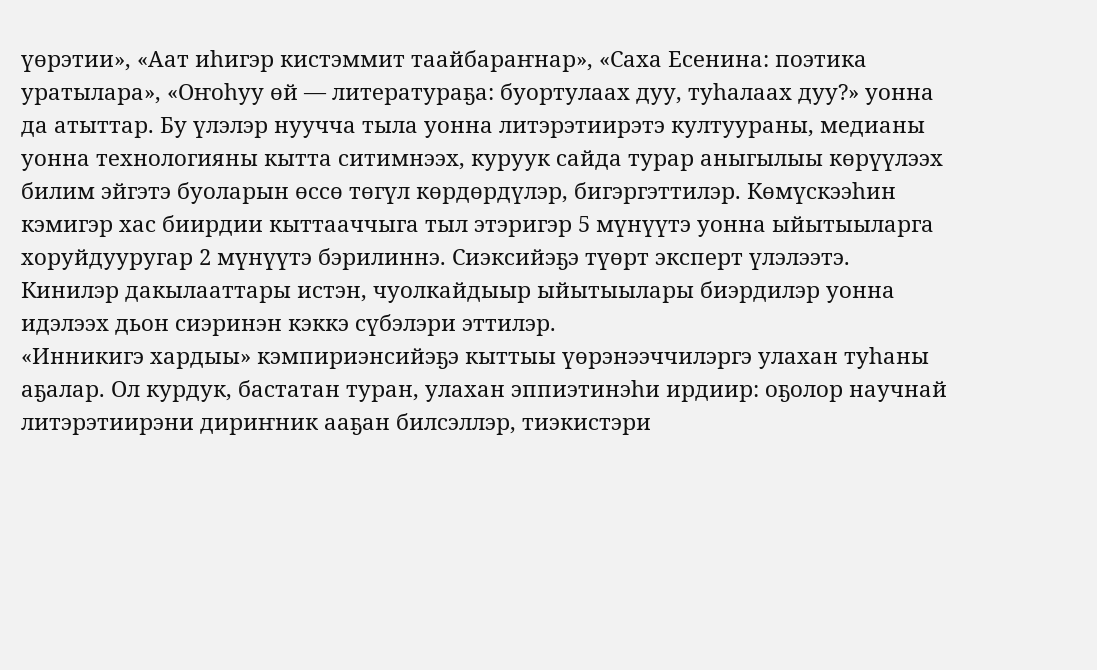үөрэтии», «Аат иһигэр кистэммит таайбараҥнар», «Саха Есенина: поэтика уратылара», «Оҥоһуу өй — литератураҕа: буортулаах дуу, туһалаах дуу?» уонна да атыттар. Бу үлэлэр нуучча тыла уонна литэрэтиирэтэ култуураны, медианы уонна технологияны кытта ситимнээх, куруук сайда турар аныгылыы көрүүлээх билим эйгэтэ буоларын өссө төгүл көрдөрдүлэр, бигэргэттилэр. Көмүскээһин кэмигэр хас биирдии кыттааччыга тыл этэригэр 5 мүнүүтэ уонна ыйытыыларга хоруйдууругар 2 мүнүүтэ бэрилиннэ. Сиэксийэҕэ түөрт эксперт үлэлээтэ. Кинилэр дакылааттары истэн, чуолкайдыыр ыйытыылары биэрдилэр уонна идэлээх дьон сиэринэн кэккэ сүбэлэри эттилэр.
«Инникигэ хардыы» кэмпириэнсийэҕэ кыттыы үөрэнээччилэргэ улахан туһаны аҕалар. Ол курдук, бастатан туран, улахан эппиэтинэһи ирдиир: оҕолор научнай литэрэтиирэни дириҥник ааҕан билсэллэр, тиэкистэри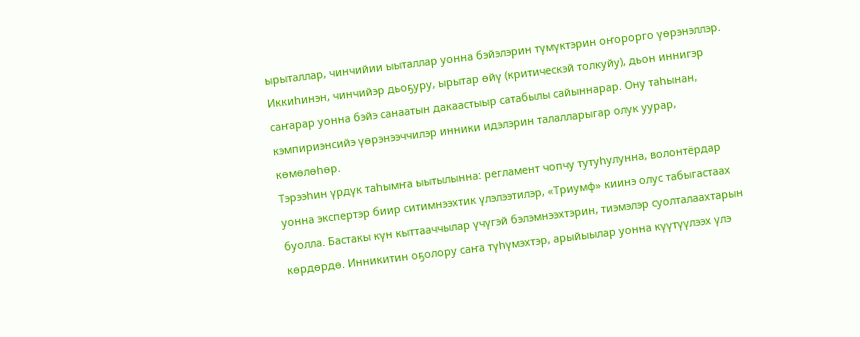ырыталлар, чинчийии ыыталлар уонна бэйэлэрин түмүктэрин оҥорорго үөрэнэллэр. Иккиһинэн, чинчийэр дьоҕуру, ырытар өйү (критическэй толкуйу), дьон иннигэр саҥарар уонна бэйэ санаатын дакаастыыр сатабылы сайыннарар. Ону таһынан, кэмпириэнсийэ үөрэнээччилэр инники идэлэрин талалларыгар олук уурар, көмөлөһөр.
Тэрээһин үрдүк таһымҥа ыытылынна: регламент чопчу тутуһулунна, волонтёрдар уонна экспертэр биир ситимнээхтик үлэлээтилэр, «Триумф» киинэ олус табыгастаах буолла. Бастакы күн кыттааччылар үчүгэй бэлэмнээхтэрин, тиэмэлэр суолталаахтарын көрдөрдө. Инникитин оҕолору саҥа түһүмэхтэр, арыйыылар уонна күүтүүлээх үлэ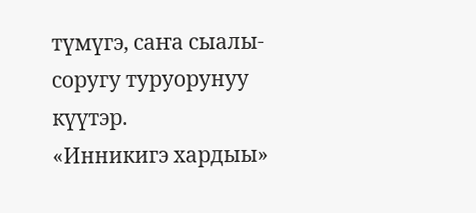түмүгэ, саҥа сыалы-соругу туруорунуу күүтэр.
«Инникигэ хардыы»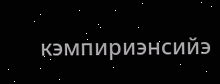кэмпириэнсийэ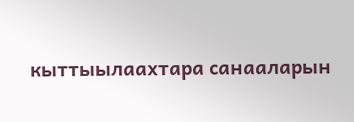кыттыылаахтара санааларын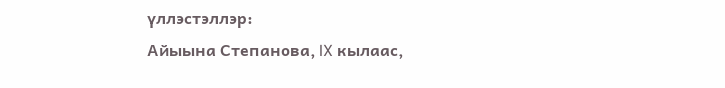үллэстэллэр:
Айыына Степанова, IX кылаас,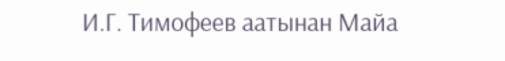И.Г. Тимофеев аатынан Майа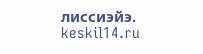лиссиэйэ.
keskil14.ru